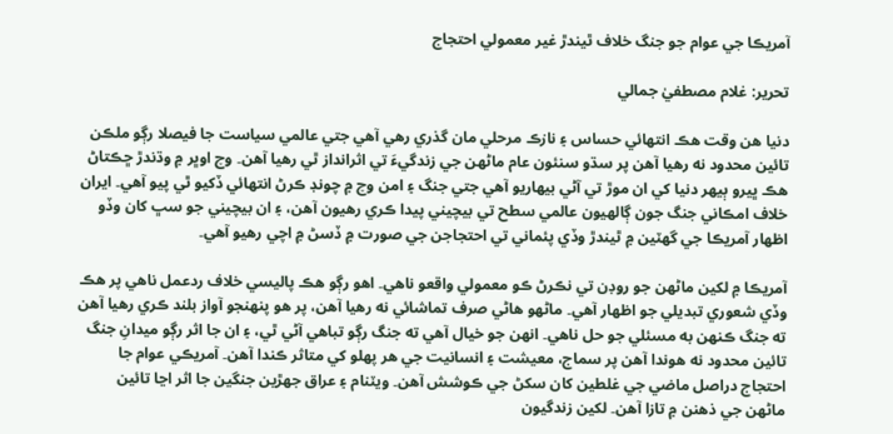آمريڪا جي عوام جو جنگ خلاف ٿيندڙ غير معمولي احتجاج

تحرير: غلام مصطفيٰ جمالي

دنيا هن وقت هڪ انتهائي حساس ۽ نازڪ مرحلي مان گذري رهي آهي جتي عالمي سياست جا فيصلا رڳو ملڪن تائين محدود نه رهيا آهن پر سڌو سنئون عام ماڻهن جي زندگيءَ تي اثرانداز ٿي رهيا آهن۔ وچ اوڀر ۾ وڌندڙ ڇڪتاڻ هڪ ڀيرو ٻيهر دنيا کي ان موڙ تي آڻي بيهاريو آهي جتي جنگ ۽ امن وچ ۾ چونڊ ڪرڻ انتهائي ڏکيو ٿي پيو آهي۔ ايران خلاف امڪاني جنگ جون ڳالهيون عالمي سطح تي بيچيني پيدا ڪري رهيون آهن، ۽ ان بيچيني جو سڀ کان وڏو اظهار آمريڪا جي گهٽين ۾ ٿيندڙ وڏي پئماني تي احتجاجن جي صورت ۾ ڏسڻ ۾ اچي رهيو آهي۔

آمريڪا ۾ لکين ماڻهن جو روڊن تي نڪرڻ ڪو معمولي واقعو ناهي۔ اهو رڳو هڪ پاليسي خلاف ردعمل ناهي پر هڪ وڏي شعوري تبديلي جو اظهار آهي۔ ماڻهو هاڻي صرف تماشائي نه رهيا آهن، پر هو پنهنجو آواز بلند ڪري رهيا آهن ته جنگ ڪنهن به مسئلي جو حل ناهي۔ انهن جو خيال آهي ته جنگ رڳو تباهي آڻي ٿي، ۽ ان جا اثر رڳو ميدانِ جنگ تائين محدود نه هوندا آهن پر سماج، معيشت ۽ انسانيت جي هر پهلو کي متاثر ڪندا آهن۔ آمريڪي عوام جا احتجاج دراصل ماضي جي غلطين کان سکڻ جي ڪوشش آهن۔ ويٽنام ۽ عراق جهڙين جنگين جا اثر اڃا تائين ماڻهن جي ذهنن ۾ تازا آهن۔ لکين زندگيون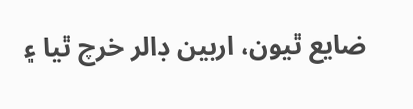ضايع ٿيون، اربين ڊالر خرچ ٿيا ۽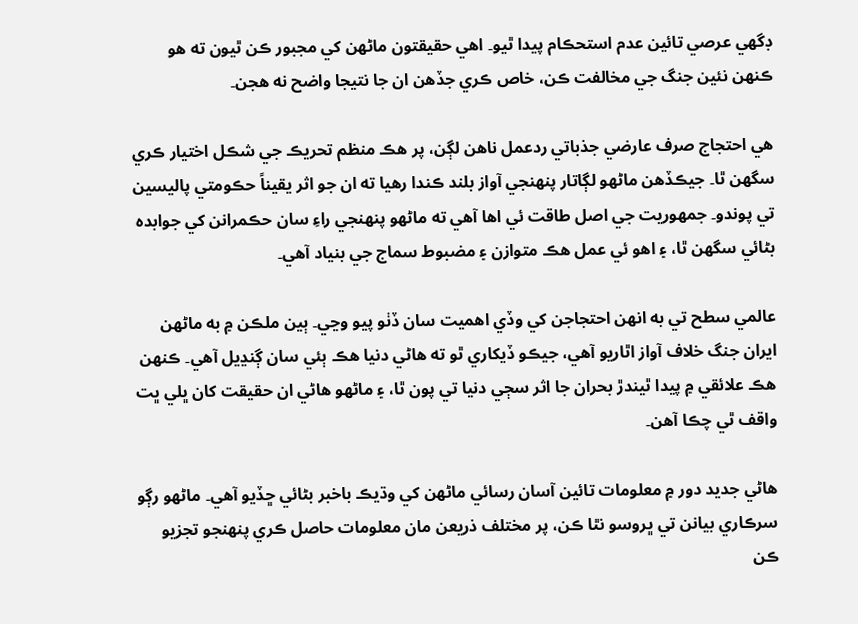ڊگهي عرصي تائين عدم استحڪام پيدا ٿيو۔ اهي حقيقتون ماڻهن کي مجبور ڪن ٿيون ته هو ڪنهن نئين جنگ جي مخالفت ڪن، خاص ڪري جڏهن ان جا نتيجا واضح نه هجن۔

هي احتجاج صرف عارضي جذباتي ردعمل ناهن لڳن، پر هڪ منظم تحريڪ جي شڪل اختيار ڪري سگهن ٿا۔ جيڪڏهن ماڻهو لڳاتار پنهنجي آواز بلند ڪندا رهيا ته ان جو اثر يقيناً حڪومتي پاليسين تي پوندو۔ جمهوريت جي اصل طاقت ئي اها آهي ته ماڻهو پنهنجي راءِ سان حڪمرانن کي جوابده بڻائي سگهن ٿا، ۽ اهو ئي عمل هڪ متوازن ۽ مضبوط سماج جي بنياد آهي۔

عالمي سطح تي به انهن احتجاجن کي وڏي اهميت سان ڏٺو پيو وڃي۔ ٻين ملڪن ۾ به ماڻهن ايران جنگ خلاف آواز اٿاريو آهي، جيڪو ڏيکاري ٿو ته هاڻي دنيا هڪ ٻئي سان ڳنڍيل آهي۔ ڪنهن هڪ علائقي ۾ پيدا ٿيندڙ بحران جا اثر سڄي دنيا تي پون ٿا، ۽ ماڻهو هاڻي ان حقيقت کان ڀلي ڀت واقف ٿي چڪا آهن۔

هاڻي جديد دور ۾ معلومات تائين آسان رسائي ماڻهن کي وڌيڪ باخبر بڻائي ڇڏيو آهي۔ ماڻهو رڳو سرڪاري بيانن تي ڀروسو نٿا ڪن، پر مختلف ذريعن مان معلومات حاصل ڪري پنهنجو تجزيو ڪن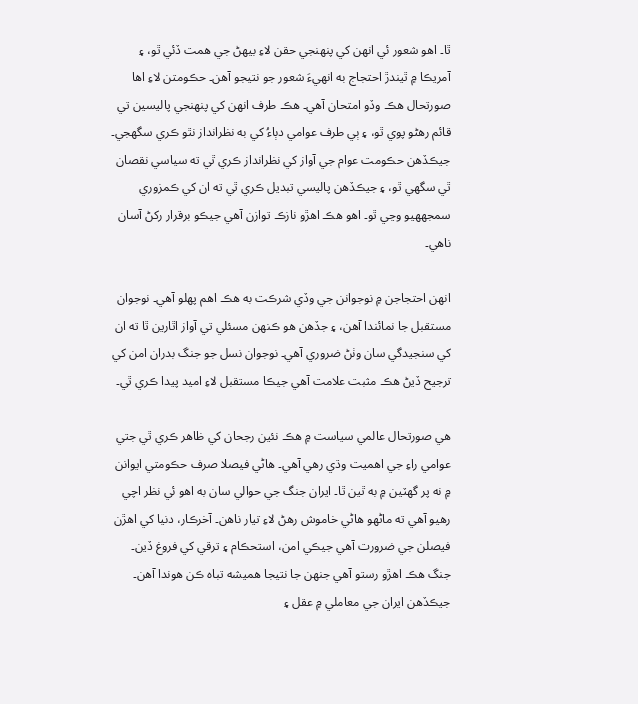ٿا۔ اهو شعور ئي انهن کي پنهنجي حقن لاءِ بيهڻ جي همت ڏئي ٿو، ۽ آمريڪا ۾ ٿيندڙ احتجاج به انهيءَ شعور جو نتيجو آهن۔ حڪومتن لاءِ اها صورتحال هڪ وڏو امتحان آهي۔ هڪ طرف انهن کي پنهنجي پاليسين تي قائم رهڻو پوي ٿو، ۽ ٻي طرف عوامي دٻاءُ کي به نظرانداز نٿو ڪري سگهجي۔ جيڪڏهن حڪومت عوام جي آواز کي نظرانداز ڪري ٿي ته سياسي نقصان ٿي سگهي ٿو، ۽ جيڪڏهن پاليسي تبديل ڪري ٿي ته ان کي ڪمزوري سمجههيو وڃي ٿو۔ اهو هڪ اهڙو نازڪ توازن آهي جيڪو برقرار رکڻ آسان ناهي۔

انهن احتجاجن ۾ نوجوانن جي وڏي شرڪت به هڪ اهم پهلو آهي۔ نوجوان مستقبل جا نمائندا آهن، ۽ جڏهن هو ڪنهن مسئلي تي آواز اٿارين ٿا ته ان کي سنجيدگي سان وٺڻ ضروري آهي۔ نوجوان نسل جو جنگ بدران امن کي ترجيح ڏيڻ هڪ مثبت علامت آهي جيڪا مستقبل لاءِ اميد پيدا ڪري ٿي۔

هي صورتحال عالمي سياست ۾ هڪ نئين رجحان کي ظاهر ڪري ٿي جتي عوامي راءِ جي اهميت وڌي رهي آهي۔ هاڻي فيصلا صرف حڪومتي ايوانن ۾ نه پر گهٽين ۾ به ٿين ٿا۔ ايران جنگ جي حوالي سان به اهو ئي نظر اچي رهيو آهي ته ماڻهو هاڻي خاموش رهڻ لاءِ تيار ناهن۔ آخرڪار، دنيا کي اهڙن فيصلن جي ضرورت آهي جيڪي امن، استحڪام ۽ ترقي کي فروغ ڏين۔ جنگ هڪ اهڙو رستو آهي جنهن جا نتيجا هميشه تباه ڪن هوندا آهن۔ جيڪڏهن ايران جي معاملي ۾ عقل ۽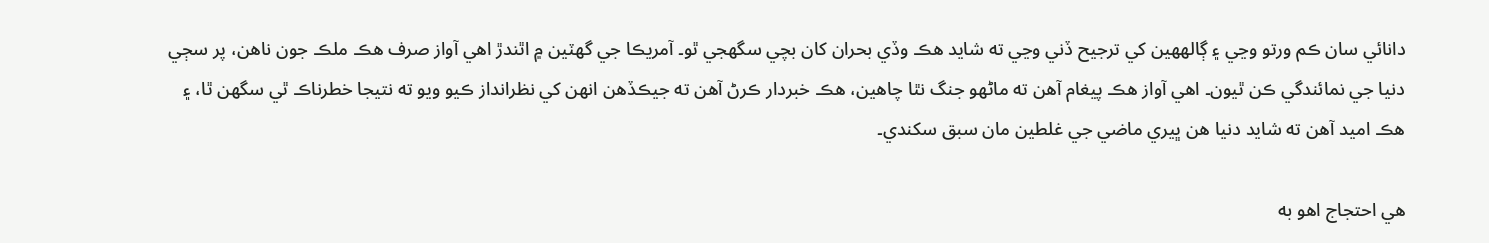دانائي سان ڪم ورتو وڃي ۽ ڳالههين کي ترجيح ڏني وڃي ته شايد هڪ وڏي بحران کان بچي سگهجي ٿو۔ آمريڪا جي گهٽين ۾ اٿندڙ اهي آواز صرف هڪ ملڪ جون ناهن، پر سڄي  دنيا جي نمائندگي ڪن ٿيون۔ اهي آواز هڪ پيغام آهن ته ماڻهو جنگ نٿا چاهين، هڪ خبردار ڪرڻ آهن ته جيڪڏهن انهن کي نظرانداز ڪيو ويو ته نتيجا خطرناڪ ٿي سگهن ٿا، ۽ هڪ اميد آهن ته شايد دنيا هن ڀيري ماضي جي غلطين مان سبق سکندي۔

هي احتجاج اهو به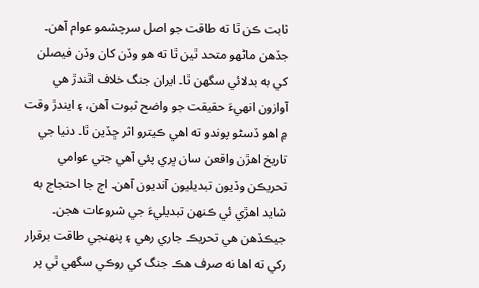ثابت ڪن ٿا ته طاقت جو اصل سرچشمو عوام آهن۔ جڏهن ماڻهو متحد ٿين ٿا ته هو وڏن کان وڏن فيصلن کي به بدلائي سگهن ٿا۔ ايران جنگ خلاف اٿندڙ هي آوازون انهيءَ حقيقت جو واضح ثبوت آهن، ۽ ايندڙ وقت ۾ اهو ڏسڻو پوندو ته اهي ڪيترو اثر ڇڏين ٿا۔ دنيا جي تاريخ اهڙن واقعن سان ڀري پئي آهي جتي عوامي تحريڪن وڏيون تبديليون آنديون آهن۔ اڄ جا احتجاج به شايد اهڙي ئي ڪنهن تبديليءَ جي شروعات هجن۔ جيڪڏهن هي تحريڪ جاري رهي ۽ پنهنجي طاقت برقرار رکي ته اها نه صرف هڪ جنگ کي روڪي سگهي ٿي پر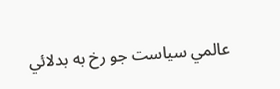عالمي سياست جو رخ به بدلائي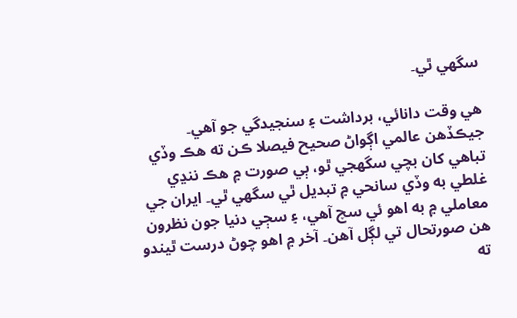سگهي ٿي۔

هي وقت دانائي، برداشت ۽ سنجيدگي جو آهي۔ جيڪڏهن عالمي اڳواڻ صحيح فيصلا ڪن ته هڪ وڏي تباهي کان بچي سگهجي ٿو، ٻي صورت ۾ هڪ ننڍي غلطي به وڏي سانحي ۾ تبديل ٿي سگهي ٿي۔ ايران جي معاملي ۾ به اهو ئي سچ آهي، ۽ سڄي دنيا جون نظرون هن صورتحال تي لڳل آهن۔ آخر ۾ اهو چوڻ درست ٿيندو ته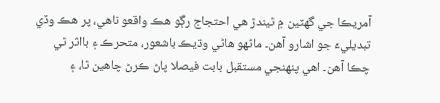آمريڪا جي گهٽين ۾ ٿيندڙ هي احتجاج رڳو هڪ واقعو ناهي، پر هڪ وڏي تبديليءَ جو اشارو آهن۔ ماڻهو هاڻي وڌيڪ باشعور، متحرڪ ۽ بااثر ٿي چڪا آهن۔ اهي پنهنجي مستقبل بابت فيصلا پاڻ ڪرڻ چاهين ٿا، ۽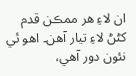ان لاءِ هر ممڪن قدم کڻڻ لاءِ تيار آهن۔ اهو ئي نئون دور آهي،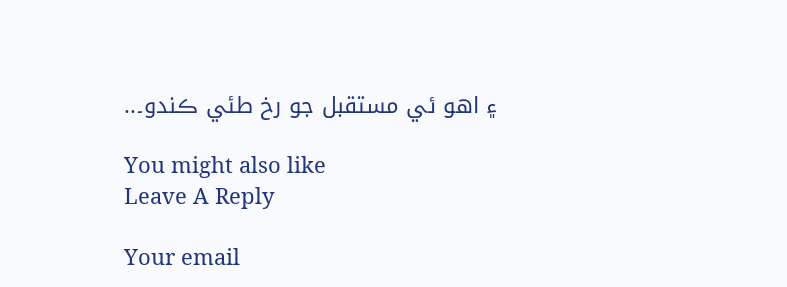۽ اهو ئي مستقبل جو رخ طئي ڪندو۔..

You might also like
Leave A Reply

Your email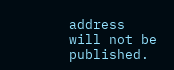address will not be published.